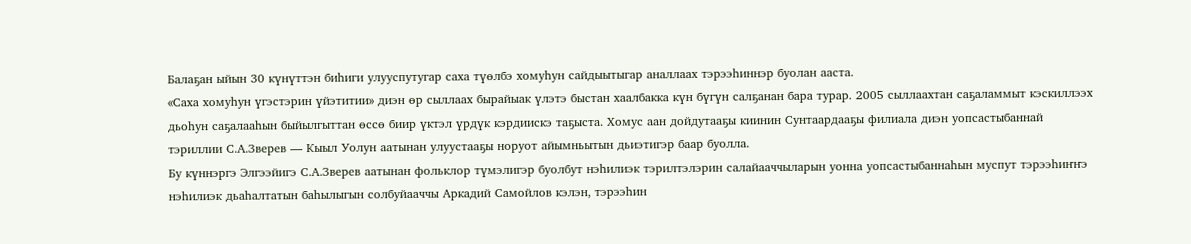Балаҕан ыйын 30 күнүттэн биһиги улууспутугар саха түөлбэ хомуһун сайдыытыгар аналлаах тэрээһиннэр буолан ааста.
«Саха хомуһун үгэстэрин үйэтитии» диэн өр сыллаах бырайыак үлэтэ быстан хаалбакка күн бүгүн салҕанан бара турар. 2005 сыллаахтан саҕаламмыт кэскиллээх дьоһун саҕалааһын быйылгыттан өссө биир үктэл үрдүк кэрдиискэ таҕыста. Хомус аан дойдутааҕы киинин Сунтаардааҕы филиала диэн уопсастыбаннай тэриллии С.А.Зверев — Кыыл Уолун аатынан улуустааҕы норуот айымньытын дьиэтигэр баар буолла.
Бу күннэргэ Элгээйигэ С.А.Зверев аатынан фольклор түмэлигэр буолбут нэһилиэк тэрилтэлэрин салайааччыларын уонна уопсастыбаннаһын муспут тэрээһиҥҥэ нэһилиэк дьаһалтатын баһылыгын солбуйааччы Аркадий Самойлов кэлэн, тэрээһин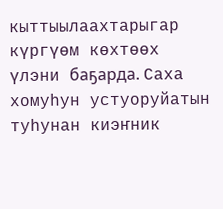кыттыылаахтарыгар күргүөм көхтөөх үлэни баҕарда. Саха хомуһун устуоруйатын туһунан киэҥник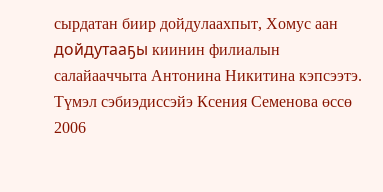сырдатан биир дойдулаахпыт, Хомус аан дойдутааҕы киинин филиалын салайааччыта Антонина Никитина кэпсээтэ. Түмэл сэбиэдиссэйэ Ксения Семенова өссө 2006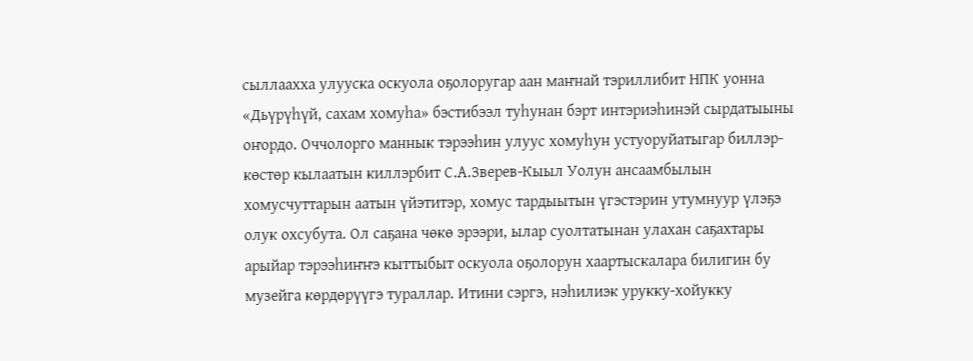сыллаахха улууска оскуола оҕолоругар аан маҥнай тэриллибит НПК уонна «Дьүрүһүй, сахам хомуһа» бэстибээл туһунан бэрт интэриэһинэй сырдатыыны оҥордо. Оччолорго маннык тэрээһин улуус хомуһун устуоруйатыгар биллэр-көстөр кылаатын киллэрбит С.А.Зверев-Кыыл Уолун ансаамбылын хомусчуттарын аатын үйэтитэр, хомус тардыытын үгэстэрин утумнуур үлэҕэ олук охсубута. Ол саҕана чөкө эрээри, ылар суолтатынан улахан саҕахтары арыйар тэрээһиҥҥэ кыттыбыт оскуола оҕолорун хаартыскалара билигин бу музейга көрдөрүүгэ тураллар. Итини сэргэ, нэһилиэк урукку-хойукку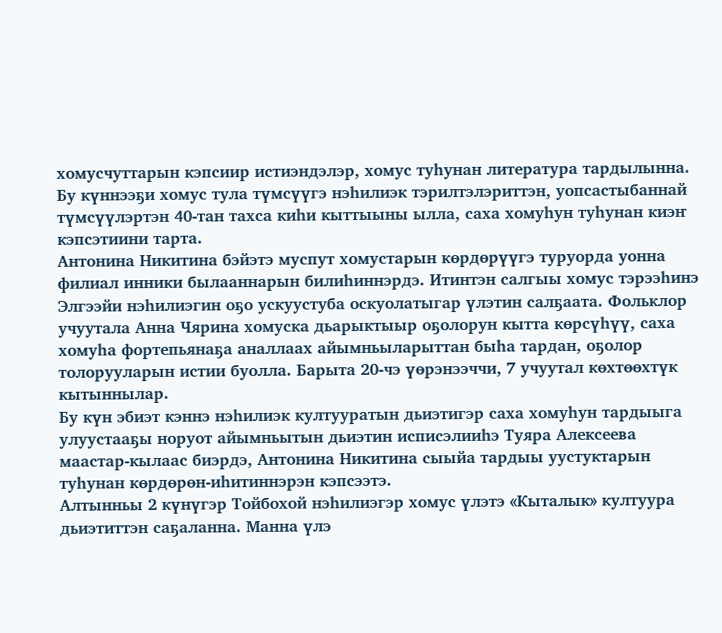хомусчуттарын кэпсиир истиэндэлэр, хомус туһунан литература тардылынна. Бу күннээҕи хомус тула түмсүүгэ нэһилиэк тэрилтэлэриттэн, уопсастыбаннай түмсүүлэртэн 40-тан тахса киһи кыттыыны ылла, саха хомуһун туһунан киэҥ кэпсэтиини тарта.
Антонина Никитина бэйэтэ муспут хомустарын көрдөрүүгэ туруорда уонна филиал инники былааннарын билиһиннэрдэ. Итинтэн салгыы хомус тэрээһинэ Элгээйи нэһилиэгин оҕо ускуустуба оскуолатыгар үлэтин салҕаата. Фольклор учуутала Анна Чярина хомуска дьарыктыыр оҕолорун кытта көрсүһүү, саха хомуһа фортепьянаҕа аналлаах айымньыларыттан быһа тардан, оҕолор толорууларын истии буолла. Барыта 20-чэ үөрэнээччи, 7 учуутал көхтөөхтүк кытыннылар.
Бу күн эбиэт кэннэ нэһилиэк култууратын дьиэтигэр саха хомуһун тардыыга улуустааҕы норуот айымньытын дьиэтин исписэлииһэ Туяра Алексеева маастар-кылаас биэрдэ, Антонина Никитина сыыйа тардыы уустуктарын туһунан көрдөрөн-иһитиннэрэн кэпсээтэ.
Алтынньы 2 күнүгэр Тойбохой нэһилиэгэр хомус үлэтэ «Кыталык» култуура дьиэтиттэн саҕаланна. Манна үлэ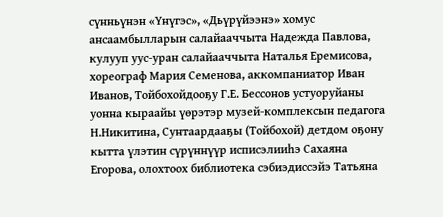сүнньүнэн «Үнүгэс», «Дьүрүйээнэ» хомус ансаамбылларын салайааччыта Надежда Павлова, кулууп уус-уран салайааччыта Наталья Еремисова, хореограф Мария Семенова, аккомпаниатор Иван Иванов, Тойбохойдооҕу Г.Е. Бессонов устуоруйаны уонна кыраайы үөрэтэр музей-комплексын педагога Н.Никитина, Сунтаардааҕы (Тойбохой) детдом оҕону кытта үлэтин сүрүннүүр исписэлииһэ Сахаяна Егорова, олохтоох библиотека сэбиэдиссэйэ Татьяна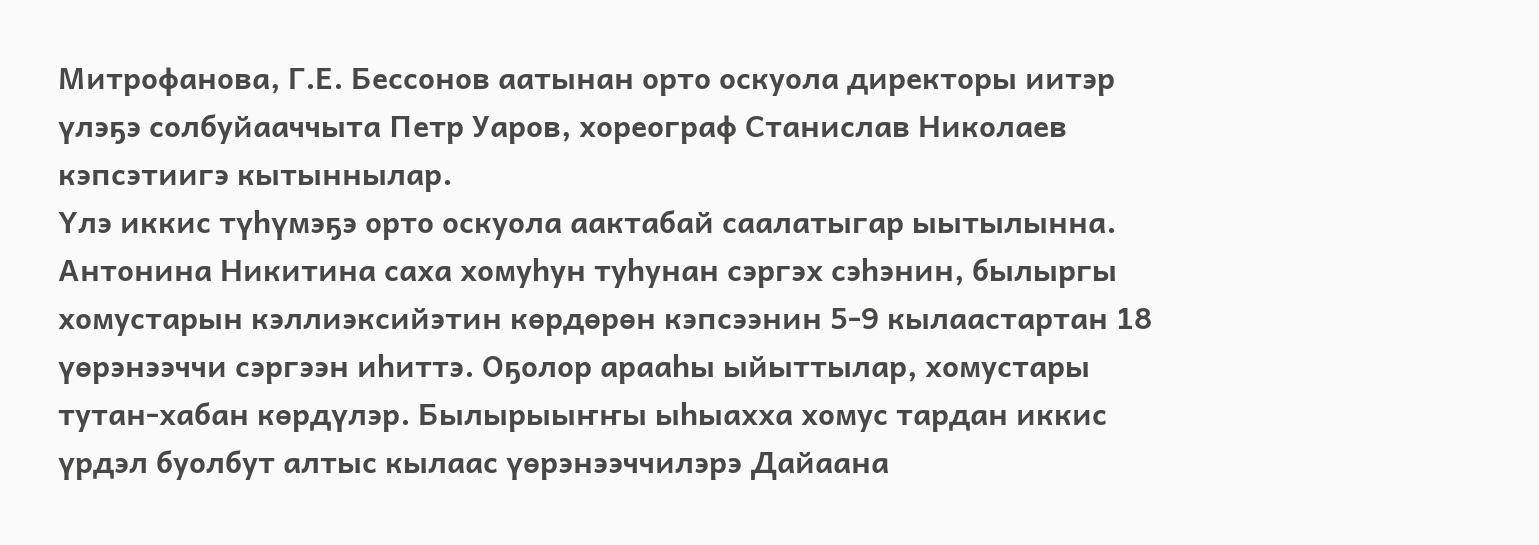Митрофанова, Г.Е. Бессонов аатынан орто оскуола директоры иитэр үлэҕэ солбуйааччыта Петр Уаров, хореограф Станислав Николаев кэпсэтиигэ кытыннылар.
Үлэ иккис түһүмэҕэ орто оскуола аактабай саалатыгар ыытылынна. Антонина Никитина саха хомуһун туһунан сэргэх сэһэнин, былыргы хомустарын кэллиэксийэтин көрдөрөн кэпсээнин 5-9 кылаастартан 18 үөрэнээччи сэргээн иһиттэ. Оҕолор арааһы ыйыттылар, хомустары тутан-хабан көрдүлэр. Былырыыҥҥы ыһыахха хомус тардан иккис үрдэл буолбут алтыс кылаас үөрэнээччилэрэ Дайаана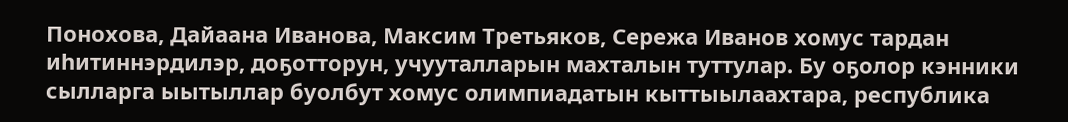Понохова, Дайаана Иванова, Максим Третьяков, Сережа Иванов хомус тардан иһитиннэрдилэр, доҕотторун, учууталларын махталын туттулар. Бу оҕолор кэнники сылларга ыытыллар буолбут хомус олимпиадатын кыттыылаахтара, республика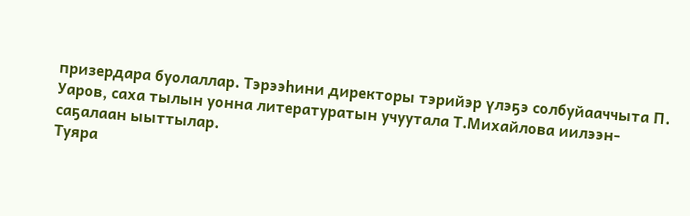призердара буолаллар. Тэрээһини директоры тэрийэр үлэҕэ солбуйааччыта П. Уаров, саха тылын уонна литературатын учуутала Т.Михайлова иилээн-саҕалаан ыыттылар.
Туяра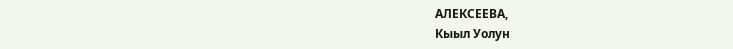АЛЕКСЕЕВА,
Кыыл Уолун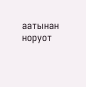аатынан норуот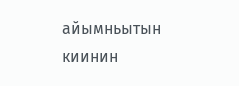айымньытын киинин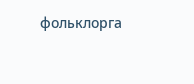фольклорга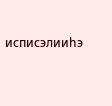исписэлииһэ